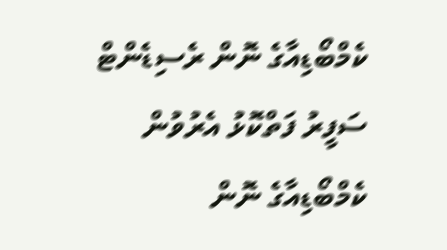ކެމްބޯޑިއާގެ ނޮން ރެސިޑެންޓް ސަފީރު ފަތްކޮޅު އެރުވުން
ކެމްބޯޑިއާގެ ނޮން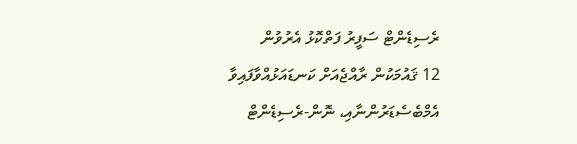ރެސިޑެންޓް ސަފީރު ފަތްކޮޅު އެރުވުން
12 ޤައުމަކުން ރާއްޖެއަށް ކަނޑައަޅުއްވާފައިވާ އެމްބެސެޑަރުންނާއި، ނޮން-ރެސިޑެންޓް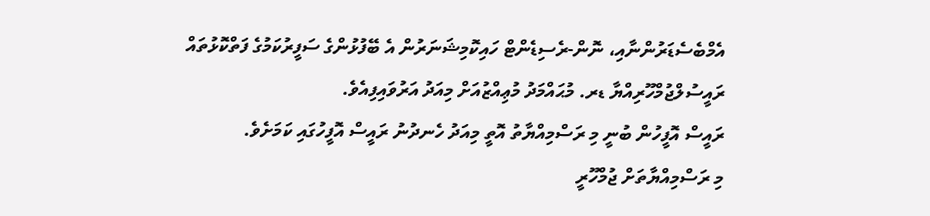އެމްބެސެޑަރުންނާއި، ނޮން-ރެސިޑެންޓް ހައިކޮމިޝަނަރުން އެ ބޭފުޅުންގެ ސަފީރުކަމުގެ ފަތްކޮޅުތައް ރައީސުލްޖުމްހޫރިއްޔާ ޑރ. މުޙައްމަދު މުޢިއްޒުއަށް މިއަދު އަރުވައިފިއެވެ.
ރައީސް އޮފީހުން ބުނީ މި ރަސްމިއްޔާތު އޮތީ މިއަދު ހެނދުނު ރައީސް އޮފީހުގައި ކަމަށެވެ.
މި ރަސްމިއްޔާތަށް ޖުމްހޫރީ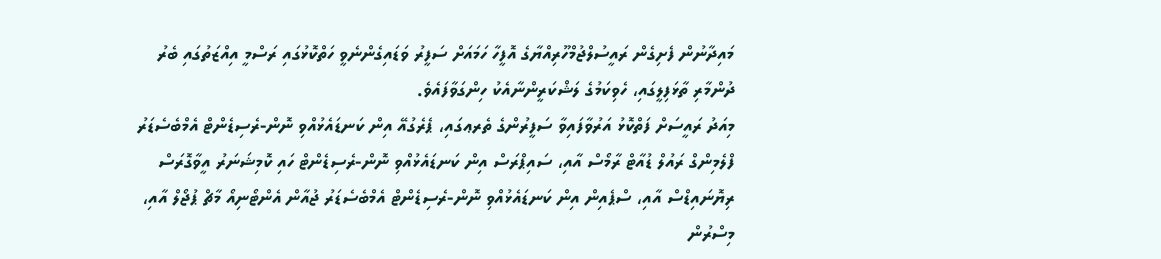މައިދާނުން ފެށިގެން ރައީސުލްޖުމްހޫރިއްޔާގެ އޮފީހާ ހަމައަށް ސަފީރު ވަޑައިގެންނެވީ ހަތްކޮޅުގައި ރަސްމީ އިއްޒަތުގައި ބެރު ދުންމާރި ތާޅަފިލީގައި، ހެވިކަމުގެ ލަޝްކަރީންނާއެކު ހިންގަވާފައެވެ.
މިއަދު ރައީސަށް ފަތްކޮޅު އަރުވާފައިވާ ސަފީރުންގެ ތެރޢގައި، ޕެރެގުއޭ އިން ކަނޑައެޅުއްވި ނޮން-ރެސިޑެންޓް އެމްބެސެޑަރު ފްލެމިންގް ރައުލް ޑުއާޓް ރާމޯސް އާއި، ސައިޕްރަސް އިން ކަނޑައެޅުއްވި ނޮން-ރެސިޑެންޓް ހައި ކޮމިޝަނަރު އީވާގޮރަސް ރިޔޮނައިޑްސް އާއި، ސްޕެއިން އިން ކަނޑައެޅުއްވި ނޮން-ރެސިޑެންޓް އެމްބެސެޑަރު ޖުއާން އެންޓޯނިއޯ މާޗް ޕުޖޯލް އާއި، މިސްރުން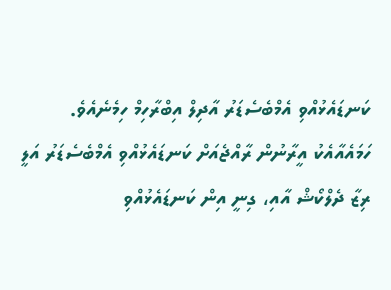ކަނޑައެޅުއްވި އެމްބެސެޑަރު އާދިލް އިބްރާހިމް ހިމެނެއެވެ.
ހަމައެއާއެކު އީރާނުން ރާއްޖެއަށް ކަނޑައެޅުއްވި އެމްބެސެޑަރު އަލީ ރިޒާ ދެލްކޯޝް އާއި، ގިނީ އިން ކަނޑައެޅުއްވި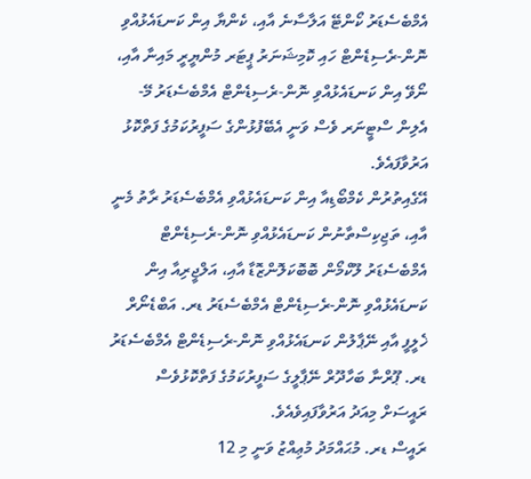އެމްބެސެޑަރު ކޯންޓޭ އަލާސާނެ އާއި، ކެންޔާ އިން ކަނޑައެޅުއްވި ނޮން-ރެސިޑެންޓް ހައި ކޮމިޝަނަރު ޕީޓަރ މުންޔީރީ މައިނާ އާއި، ނޯވޭ އިން ކަނޑައެޅުއްވި ނޮން-ރެސިޑެންޓް އެމްބެސެޑަރު މޭ-އެލިން ސްޓީނަރ ވެސް ވަނީ އެބޭފުޅުންގެ ސަފީރުކަމުގެ ފަތްކޮޅު އަރުވާފައެވެ.
އޭގެއިތުރުން ކެމްބޯޑިއާ އިން ކަނޑައެޅުއްވި އެމްބެސެޑަރު ރާތު މެނީ އާއި، ތަޖިކިސްތާނުން ކަނޑައެޅުއްވި ނޮން-ރެސިޑެންޓް އެމްބެސެޑަރު ލޫކްމޯން ބޮބޮކަލޮންޒޮޑާ އާއި، އަލްޖީރިއާ އިން ކަނޑައެޅުއްވި ނޮން-ރެސިޑެންޓް އެމްބެސެޑަރު ޑރ. އަބްޑެނޯރް ޚެލީފީ އާއި ނޭޕާލުން ކަނޑައެޅުއްވި ނޮން-ރެސިޑެންޓް އެމްބެސެޑަރު ޑރ. ޕޫރްނާ ބަހާދޫރް ނޭޕާލީގެ ސަފީރުކަމުގެ ފަތްކޮޅުވެސް ރައީސަށް މިއަދު އަރުވާފައިވެއެވެ.
ރައީސް ޑރ. މުޙައްމަދު މުޢިއްޒު ވަނީ މި 12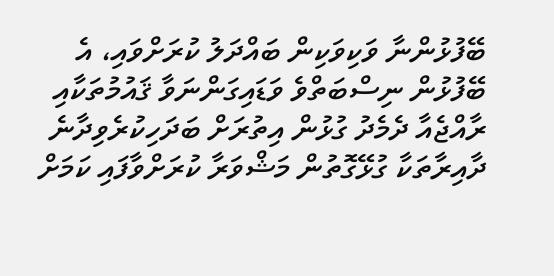ބޭފުޅުންނާ ވަކިވަކިން ބައްދަލު ކުރަށްވައި، އެ ބޭފުޅުން ނިސްބަތްވެ ވަޑައިގަންނަވާ ޤައުމުތަކާއި ރާއްޖެއާ ދެމެދު ގުޅުން އިތުރަށް ބަދަހިކުރެވިދާނެ ދާއިރާތަކާ ގުޅޭގޮތުން މަޝްވަރާ ކުރަށްވާފައި ކަމަށް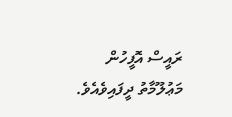ރައީސް އޮފީހުން މަޢުލޫމާތު ދީފައިވެއެވެ.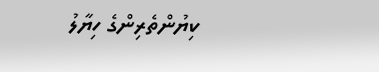ކިޔުންތެރިންގެ ހިޔާލު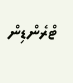ޓްރެންޑިން